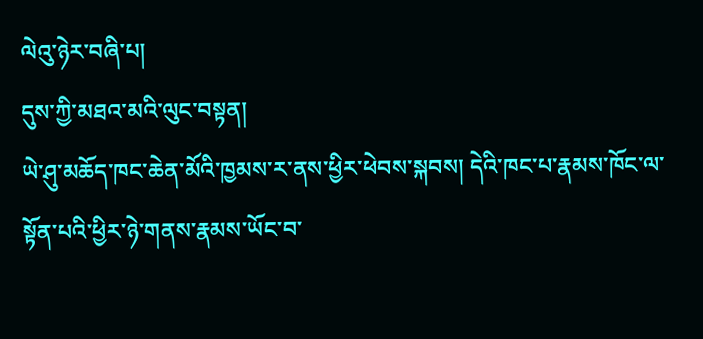ལེའུ་ཉེར་བཞི་པ།
དུས་ཀྱི་མཐའ་མའི་ལུང་བསྟན།
ཡེ་ཤུ་མཆོད་ཁང་ཆེན་མོའི་ཁྱམས་ར་ནས་ཕྱིར་ཕེབས་སྐབས། དེའི་ཁང་པ་རྣམས་ཁོང་ལ་སྟོན་པའི་ཕྱིར་ཉེ་གནས་རྣམས་ཡོང་བ་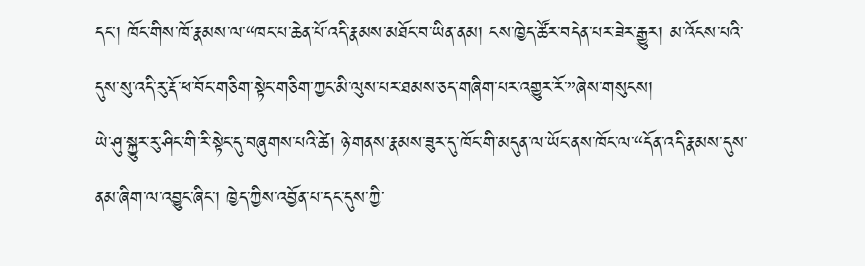དང་། ཁོང་གིས་ཁོ་རྣམས་ལ་“ཁང་པ་ཆེན་པོ་འདི་རྣམས་མཐོང་བ་ཡིན་ནམ། ངས་ཁྱེད་ཚོར་བདེན་པར་ཟེར་རྒྱུར། མ་འོངས་པའི་དུས་སུ་འདི་རུ་རྡོ་ཕ་བོང་གཅིག་སྟེང་གཅིག་ཀྱང་མི་ལུས་པར་ཐམས་ཅད་གཞིག་པར་འགྱུར་རོ་”ཞེས་གསུངས།
ཡེ་ཤུ་སྐྱུར་རུ་ཤིང་གི་རི་སྟེང་དུ་བཞུགས་པའི་ཚེ། ཉེ་གནས་རྣམས་ཟུར་དུ་ཁོང་གི་མདུན་ལ་ཡོང་ནས་ཁོང་ལ་“དོན་འདི་རྣམས་དུས་ནམ་ཞིག་ལ་འབྱུང་ཞིང་། ཁྱེད་ཀྱིས་འབྱོན་པ་དང་དུས་ཀྱི་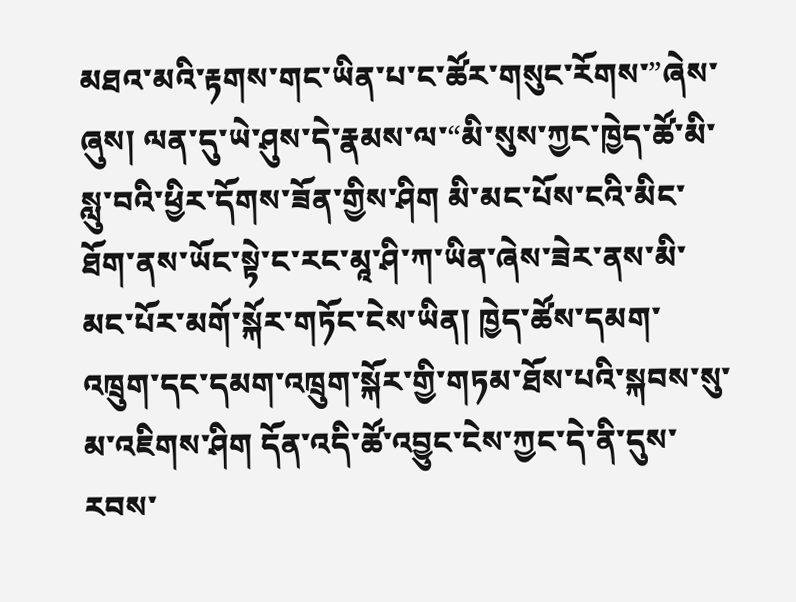མཐའ་མའི་རྟགས་གང་ཡིན་པ་ང་ཚོར་གསུང་རོགས་”ཞེས་ཞུས། ལན་དུ་ཡེ་ཤུས་དེ་རྣམས་ལ་“མི་སུས་ཀྱང་ཁྱེད་ཚོ་མི་སླུ་བའི་ཕྱིར་དོགས་ཟོན་གྱིས་ཤིག མི་མང་པོས་ངའི་མིང་ཐོག་ནས་ཡོང་སྟེ་ང་རང་མཱ་ཤི་ཀ་ཡིན་ཞེས་ཟེར་ནས་མི་མང་པོར་མགོ་སྐོར་གཏོང་ངེས་ཡིན། ཁྱེད་ཚོས་དམག་འཁྲུག་དང་དམག་འཁྲུག་སྐོར་གྱི་གཏམ་ཐོས་པའི་སྐབས་སུ་མ་འཇིགས་ཤིག དོན་འདི་ཚོ་འབྱུང་ངེས་ཀྱང་དེ་ནི་དུས་རབས་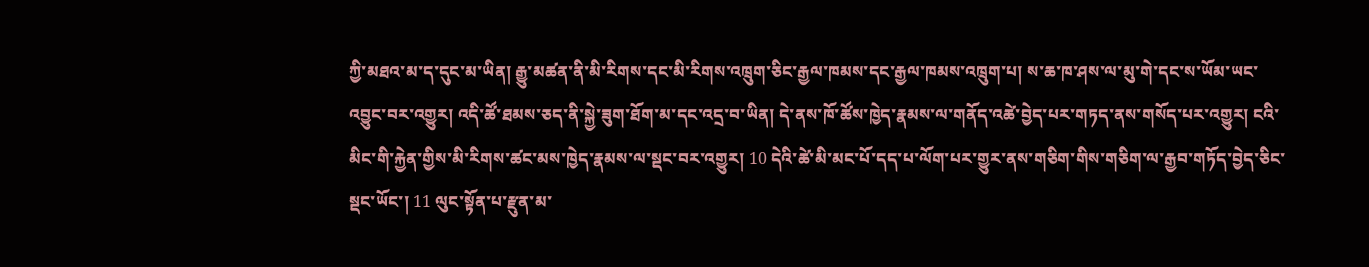ཀྱི་མཐའ་མ་ད་དུང་མ་ཡིན། རྒྱུ་མཚན་ནི་མི་རིགས་དང་མི་རིགས་འཁྲུག་ཅིང་རྒྱལ་ཁམས་དང་རྒྱལ་ཁམས་འཁྲུག་པ། ས་ཆ་ཁ་ཤས་ལ་མུ་གེ་དང་ས་ཡོམ་ཡང་འབྱུང་བར་འགྱུར། འདི་ཚོ་ཐམས་ཅད་ནི་སྐྱེ་ཟུག་ཐོག་མ་དང་འདྲ་བ་ཡིན། དེ་ནས་ཁོ་ཚོས་ཁྱེད་རྣམས་ལ་གནོད་འཚེ་བྱེད་པར་གཏད་ནས་གསོད་པར་འགྱུར། ངའི་མིང་གི་རྐྱེན་གྱིས་མི་རིགས་ཚང་མས་ཁྱེད་རྣམས་ལ་སྡང་བར་འགྱུར། 10 དེའི་ཚེ་མི་མང་པོ་དད་པ་ལོག་པར་གྱུར་ནས་གཅིག་གིས་གཅིག་ལ་རྒྱབ་གཏོད་བྱེད་ཅིང་སྡང་ཡོང་། 11 ལུང་སྟོན་པ་རྫུན་མ་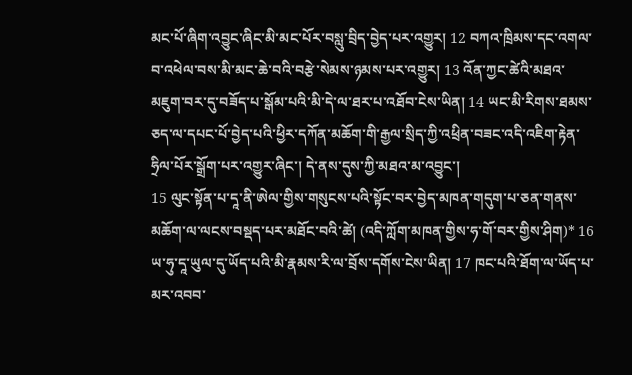མང་པོ་ཞིག་འབྱུང་ཞིང་མི་མང་པོར་བསླུ་བྲིད་བྱེད་པར་འགྱུར། 12 བཀའ་ཁྲིམས་དང་འགལ་བ་འཕེལ་བས་མི་མང་ཆེ་བའི་བརྩེ་སེམས་ཉམས་པར་འགྱུར། 13 འོན་ཀྱང་ཚེའི་མཐའ་མཇུག་བར་དུ་བཟོད་པ་སྒོམ་པའི་མི་དེ་ལ་ཐར་པ་འཐོབ་ངེས་ཡིན། 14 ཡང་མི་རིགས་ཐམས་ཅད་ལ་དཔང་པོ་བྱེད་པའི་ཕྱིར་དཀོན་མཆོག་གི་རྒྱལ་སྲིད་ཀྱི་འཕྲིན་བཟང་འདི་འཇིག་རྟེན་ཧྲིལ་པོར་སྒྲོག་པར་འགྱུར་ཞིང་། དེ་ནས་དུས་ཀྱི་མཐའ་མ་འབྱུང་།
15 ལུང་སྟོན་པ་དཱ་ནི་ཨེལ་གྱིས་གསུངས་པའི་སྟོང་བར་བྱེད་མཁན་གདུག་པ་ཅན་གནས་མཆོག་ལ་ལངས་བསྡད་པར་མཐོང་བའི་ཚེ། (འདི་ཀློག་མཁན་གྱིས་ཧ་གོ་བར་གྱིས་ཤིག)* 16 ཡ་ཧུ་དཱ་ཡུལ་དུ་ཡོད་པའི་མི་རྣམས་རི་ལ་བྲོས་དགོས་ངེས་ཡིན། 17 ཁང་པའི་ཐོག་ལ་ཡོད་པ་མར་འབབ་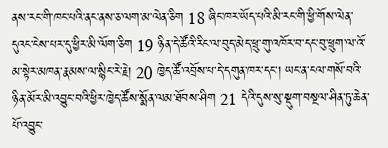ནས་རང་གི་ཁང་པའི་ནང་ནས་ཅ་ལག་མ་ལེན་ཅིག 18 ཞིང་ཁར་ཡོད་པའི་མི་རང་གི་ཕྱི་གོས་ལེན་དུའང་ངེས་པར་དུ་ཕྱིར་མི་ལོག་ཅིག 19 ཉིན་དེ་ཚོའི་རིང་ལ་བུད་མེད་ཕྲུ་གུ་འཁོར་བ་དང་བུ་ཕྲུག་ལ་འོ་མ་སྟེར་མཁན་རྣམས་ལ་སྙིང་རེ་རྗེ། 20 ཁྱེད་ཚོ་འབྲོས་པ་དེ་དགུན་ཁར་དང་། ཡང་ན་ངལ་གསོ་བའི་ཉིན་མོར་མི་འབྱུང་བའི་ཕྱིར་ཁྱེད་ཚོས་སྨོན་ལམ་ཐོབས་ཤིག 21 དེའི་དུས་སུ་སྡུག་བསྔལ་ཤིན་ཏུ་ཆེན་པོ་འབྱུང་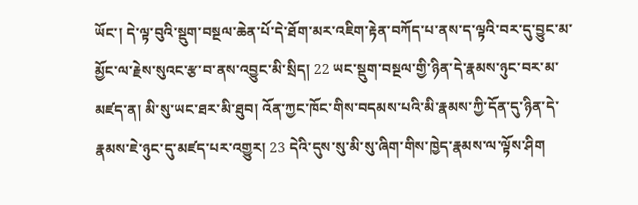ཡོང་། དེ་ལྟ་བུའི་སྡུག་བསྔལ་ཆེན་པོ་དེ་ཐོག་མར་འཇིག་རྟེན་བཀོད་པ་ནས་ད་ལྟའི་བར་དུ་བྱུང་མ་མྱོང་ལ་རྗེས་སུའང་རྩ་བ་ནས་འབྱུང་མི་སྲིད། 22 ཡང་སྡུག་བསྔལ་གྱི་ཉིན་དེ་རྣམས་ཉུང་བར་མ་མཛད་ན། མི་སུ་ཡང་ཐར་མི་ཐུབ། འོན་ཀྱང་ཁོང་གིས་བདམས་པའི་མི་རྣམས་ཀྱི་དོན་དུ་ཉིན་དེ་རྣམས་ཇེ་ཉུང་དུ་མཛད་པར་འགྱུར། 23 དེའི་དུས་སུ་མི་སུ་ཞིག་གིས་ཁྱེད་རྣམས་ལ་ལྟོས་ཤིག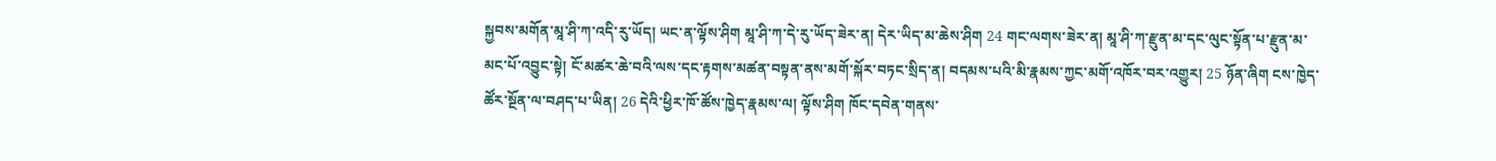སྐྱབས་མགོན་མཱ་ཤི་ཀ་འདི་རུ་ཡོད། ཡང་ན་ལྟོས་ཤིག མཱ་ཤི་ཀ་དེ་རུ་ཡོད་ཟེར་ན། དེར་ཡིད་མ་ཆེས་ཤིག 24 གང་ལགས་ཟེར་ན། མཱ་ཤི་ཀ་རྫུན་མ་དང་ལུང་སྟོན་པ་རྫུན་མ་མང་པོ་འབྱུང་སྟེ། ངོ་མཚར་ཆེ་བའི་ལས་དང་རྟགས་མཚན་བསྟན་ནས་མགོ་སྐོར་བཏང་སྲིད་ན། བདམས་པའི་མི་རྣམས་ཀྱང་མགོ་འཁོར་བར་འགྱུར། 25 ཉོན་ཞིག ངས་ཁྱེད་ཚོར་སྔོན་ལ་བཤད་པ་ཡིན། 26 དེའི་ཕྱིར་ཁོ་ཚོས་ཁྱེད་རྣམས་ལ། ལྟོས་ཤིག ཁོང་དབེན་གནས་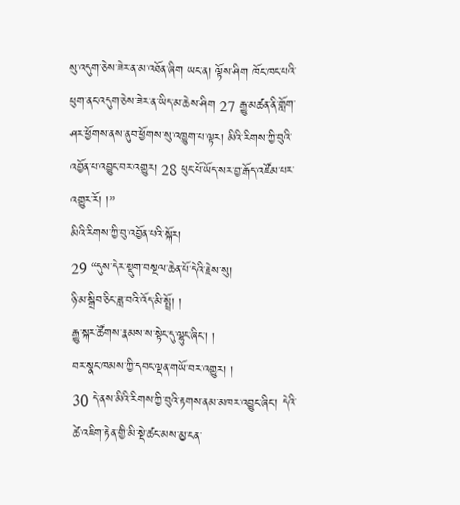སུ་འདུག་ཅེས་ཟེར་ན་མ་འཐོན་ཞིག ཡང་ན། ལྟོས་ཤིག ཁོང་ཁང་པའི་ཕུག་ནང་འདུག་ཅེས་ཟེར་ན་ཡིད་མ་ཆེས་ཤིག 27 རྒྱུ་མཚན་ནི་གློག་ཤར་ཕྱོགས་ནས་ནུབ་ཕྱོགས་སུ་འཁྱུག་པ་ལྟར། མིའི་རིགས་ཀྱི་བུའི་འབྱོན་པ་འབྱུང་བར་འགྱུར། 28 ཕུང་པོ་ཡོད་སར་བྱ་རྒོད་འཛོམ་པར་འགྱུར་རོ། །”
མིའི་རིགས་ཀྱི་བུ་འབྱོན་པའི་སྐོར།
29 “དུས་དེར་སྡུག་བསྔལ་ཆེན་པོ་དེའི་རྗེས་སུ།
ཉི་མ་སྒྲིབ་ཅིང་ཟླ་བའི་འོད་མི་སྤྲོ། །
རྒྱུ་སྐར་ཚོགས་རྣམས་ས་སྟེང་དུ་ལྷུང་ཞིང་། །
བར་སྣང་ཁམས་ཀྱི་དབང་ལྡན་གཡོ་བར་འགྱུར། །
30 དེ་ནས་མིའི་རིགས་ཀྱི་བུའི་རྟགས་ནམ་མཁར་འབྱུང་ཞིང་། དེའི་ཚེ་འཇིག་རྟེན་གྱི་མི་སྡེ་ཚང་མས་མྱ་ངན་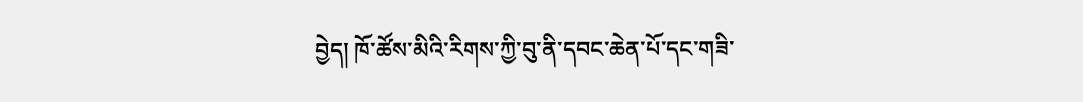བྱེད། ཁོ་ཚོས་མིའི་རིགས་ཀྱི་བུ་ནི་དབང་ཆེན་པོ་དང་གཟི་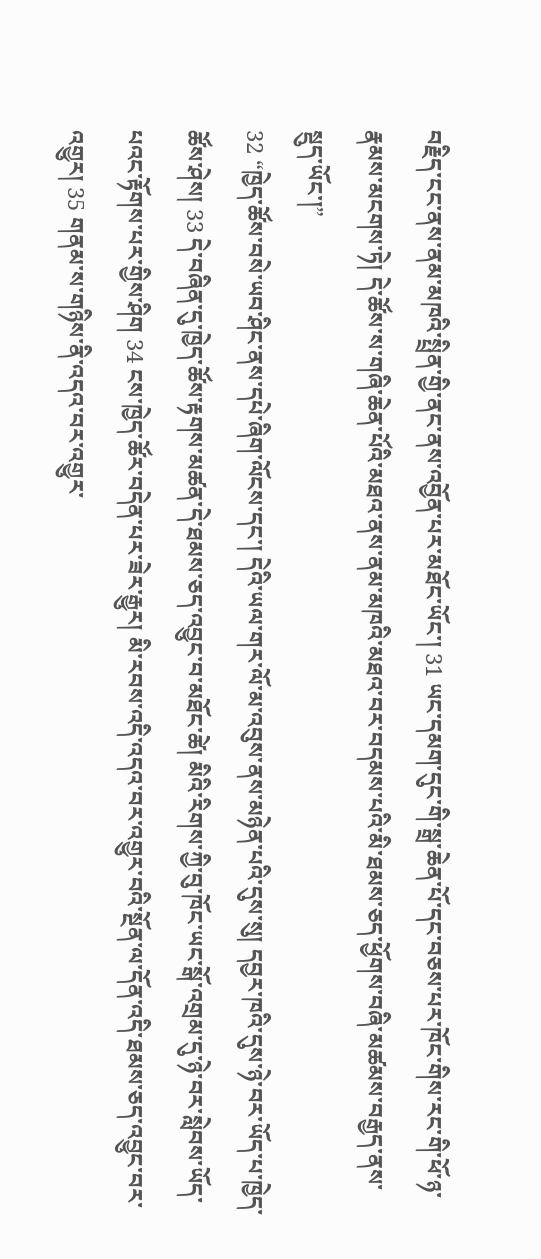བརྗིད་ངང་ནས་ནམ་མཁའི་སྤྲིན་གྱི་ནང་ནས་འབྱོན་པར་མཐོང་ཡོང་། 31 ཡང་དམག་དུང་གི་སྒྲ་ཆེན་པོ་དང་བཅས་པར་ཁོང་གིས་རང་གི་ཕོ་ཉ་རྣམས་མངགས་ཏེ། དེ་ཚོས་ས་གཞི་ཆེན་པོའི་མཐའ་ནས་ནམ་མཁའི་མཐའ་བར་བདམས་པའི་མི་ཐམས་ཅད་ཕྱོགས་བཞི་མཚམས་བརྒྱད་ནས་སྡུད་ཡོང་།”
32 “ཁྱེད་ཚོས་བསེ་ཡབ་ཤིང་ནས་དཔེ་ཞིག་ལོངས་དང་། དེའི་ཡལ་གར་ལོ་མ་འབུས་ནས་མཉེན་པའི་དུས་སུ། དབྱར་ཁའི་དུས་ཉེ་བར་ཡོད་པ་ཁྱེད་ཚོས་ཤེས། 33 དེ་བཞིན་དུ་ཁྱེད་ཚོས་རྟགས་མཚན་དེ་ཐམས་ཅད་འབྱུང་བ་མཐོང་ཚེ། མིའི་རིགས་ཀྱི་བུ་ཁོང་ཡང་སྒོ་འགྲམ་དུ་ཉེ་བར་སླེབས་ཡོད་པའང་རྟོགས་པར་གྱིས་ཤིག 34 ངས་ཁྱེད་ཚོར་བདེན་པར་ཟེར་རྒྱུར། མི་རབས་འདི་འདའ་བར་འགྱུར་བའི་སྔོན་ལ་དོན་འདི་ཐམས་ཅད་འབྱུང་བར་འགྱུར། 35 གནམ་ས་གཉིས་ནི་འདའ་བར་འགྱུར་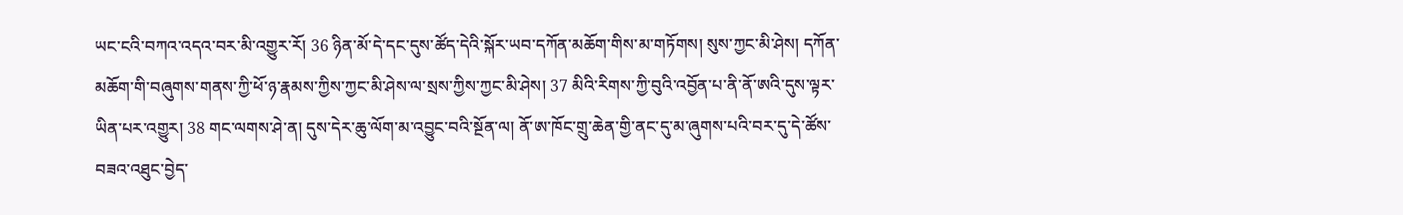ཡང་ངའི་བཀའ་འདའ་བར་མི་འགྱུར་རོ། 36 ཉིན་མོ་དེ་དང་དུས་ཚོད་དེའི་སྐོར་ཡབ་དཀོན་མཆོག་གིས་མ་གཏོགས། སུས་ཀྱང་མི་ཤེས། དཀོན་མཆོག་གི་བཞུགས་གནས་ཀྱི་ཕོ་ཉ་རྣམས་ཀྱིས་ཀྱང་མི་ཤེས་ལ་སྲས་ཀྱིས་ཀྱང་མི་ཤེས། 37 མིའི་རིགས་ཀྱི་བུའི་འབྱོན་པ་ནི་ནོ་ཨའི་དུས་ལྟར་ཡིན་པར་འགྱུར། 38 གང་ལགས་ཤེ་ན། དུས་དེར་ཆུ་ལོག་མ་འབྱུང་བའི་སྔོན་ལ། ནོ་ཨ་ཁོང་གྲུ་ཆེན་གྱི་ནང་དུ་མ་ཞུགས་པའི་བར་དུ་དེ་ཚོས་བཟའ་འཐུང་བྱེད་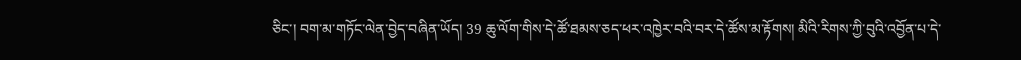ཅིང་། བག་མ་གཏོང་ལེན་བྱེད་བཞིན་ཡོད། 39 ཆུ་ལོག་གིས་དེ་ཚོ་ཐམས་ཅད་ཕར་འཁྱེར་བའི་བར་དེ་ཚོས་མ་རྟོགས། མིའི་རིགས་ཀྱི་བུའི་འབྱོན་པ་དེ་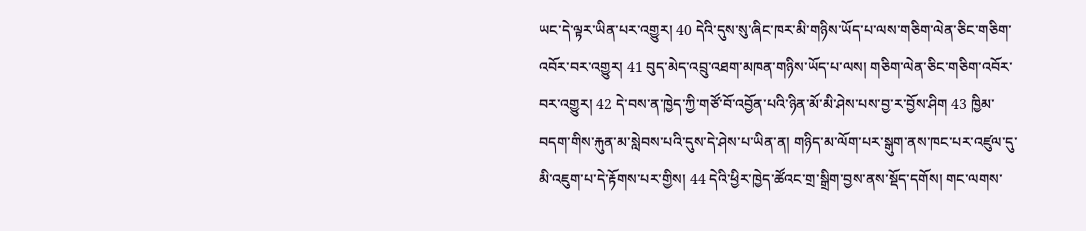ཡང་དེ་ལྟར་ཡིན་པར་འགྱུར། 40 དེའི་དུས་སུ་ཞིང་ཁར་མི་གཉིས་ཡོད་པ་ལས་གཅིག་ལེན་ཅིང་གཅིག་འབོར་བར་འགྱུར། 41 བུད་མེད་འབྲུ་འཐག་མཁན་གཉིས་ཡོད་པ་ལས། གཅིག་ལེན་ཅིང་གཅིག་འབོར་བར་འགྱུར། 42 དེ་བས་ན་ཁྱེད་ཀྱི་གཙོ་བོ་འབྱོན་པའི་ཉིན་མོ་མི་ཤེས་པས་བྱ་ར་བྱོས་ཤིག 43 ཁྱིམ་བདག་གིས་རྐུན་མ་སླེབས་པའི་དུས་དེ་ཤེས་པ་ཡིན་ན། གཉིད་མ་ལོག་པར་སྒུག་ནས་ཁང་པར་འཛུལ་དུ་མི་འཇུག་པ་དེ་རྟོགས་པར་གྱིས། 44 དེའི་ཕྱིར་ཁྱེད་ཚོའང་གྲ་སྒྲིག་བྱས་ནས་སྡོད་དགོས། གང་ལགས་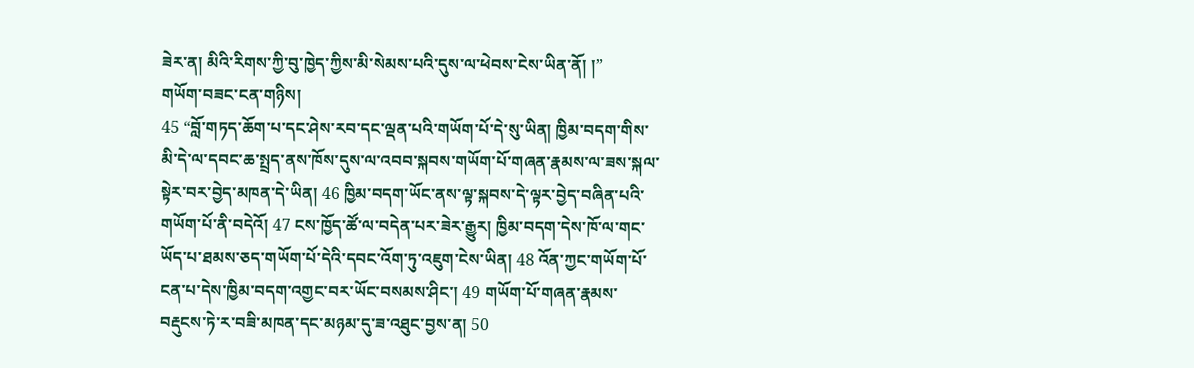ཟེར་ན། མིའི་རིགས་ཀྱི་བུ་ཁྱེད་ཀྱིས་མི་སེམས་པའི་དུས་ལ་ཕེབས་ངེས་ཡིན་ནོ། །”
གཡོག་བཟང་ངན་གཉིས།
45 “བློ་གཏད་ཆོག་པ་དང་ཤེས་རབ་དང་ལྡན་པའི་གཡོག་པོ་དེ་སུ་ཡིན། ཁྱིམ་བདག་གིས་མི་དེ་ལ་དབང་ཆ་སྤྲད་ནས་ཁོས་དུས་ལ་འབབ་སྐབས་གཡོག་པོ་གཞན་རྣམས་ལ་ཟས་སྐལ་སྟེར་བར་བྱེད་མཁན་དེ་ཡིན། 46 ཁྱིམ་བདག་ཡོང་ནས་ལྟ་སྐབས་དེ་ལྟར་བྱེད་བཞིན་པའི་གཡོག་པོ་ནི་བདེའོ། 47 ངས་ཁྱོད་ཚོ་ལ་བདེན་པར་ཟེར་རྒྱུར། ཁྱིམ་བདག་དེས་ཁོ་ལ་གང་ཡོད་པ་ཐམས་ཅད་གཡོག་པོ་དེའི་དབང་འོག་ཏུ་འཇུག་ངེས་ཡིན། 48 འོན་ཀྱང་གཡོག་པོ་ངན་པ་དེས་ཁྱིམ་བདག་འགྱང་བར་ཡོང་བསམས་ཤིང་། 49 གཡོག་པོ་གཞན་རྣམས་བརྡུངས་ཏེ་ར་བཟི་མཁན་དང་མཉམ་དུ་ཟ་འཐུང་བྱས་ན། 50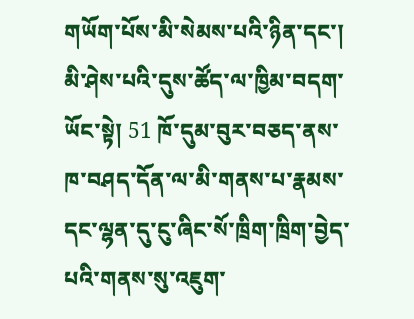གཡོག་པོས་མི་སེམས་པའི་ཉིན་དང་། མི་ཤེས་པའི་དུས་ཚོད་ལ་ཁྱིམ་བདག་ཡོང་སྟེ། 51 ཁོ་དུམ་བུར་བཅད་ནས་ཁ་བཤད་དོན་ལ་མི་གནས་པ་རྣམས་དང་ལྷན་དུ་ངུ་ཞིང་སོ་ཁྲིག་ཁྲིག་བྱེད་པའི་གནས་སུ་འཇུག་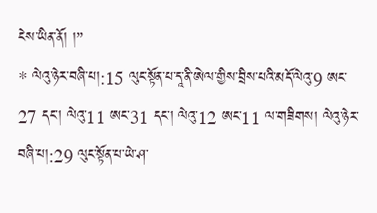ངེས་ཡིན་ནོ། །”
* ལེའུ་ཉེར་བཞི་པ།:15 ལུང་སྟོན་པ་དཱ་ནི་ཨེལ་གྱིས་བྲིས་པའི་མདོ་ལེའུ་9 ཨང་27 དང་། ལེའུ་11 ཨང་31 དང་། ལེའུ་12 ཨང་11 ལ་གཟིགས། ལེའུ་ཉེར་བཞི་པ།:29 ལུང་སྟོན་པ་ཡེ་ཤ་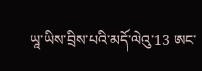ཡཱ་ཡིས་བྲིས་པའི་མདོ་ལེའུ་13 ཨང་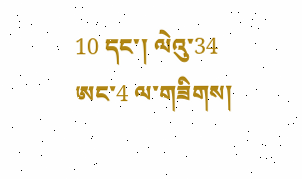10 དང་། ལེའུ་34 ཨང་4 ལ་གཟིགས།